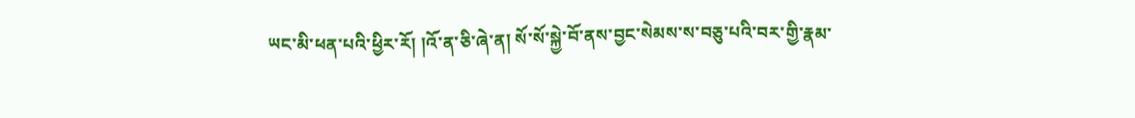ཡང་མི་ཕན་པའི་ཕྱིར་རོ། །འོ་ན་ཅི་ཞེ་ན། སོ་སོ་སྐྱེ་བོ་ནས་བྱང་སེམས་ས་བཅུ་པའི་བར་གྱི་རྣམ་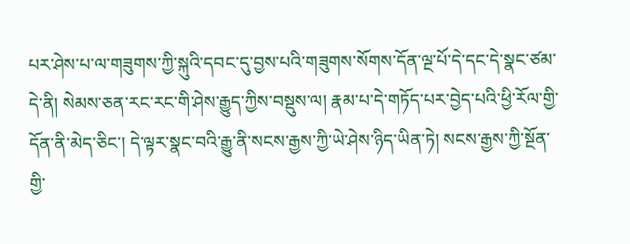པར་ཤེས་པ་ལ་གཟུགས་ཀྱི་སྐུའི་དབང་དུ་བྱས་པའི་གཟུགས་སོགས་དོན་ལྔ་པོ་དེ་དང་དེ་སྣང་ཙམ་དེ་ནི། སེམས་ཅན་རང་རང་གི་ཤེས་རྒྱུད་ཀྱིས་བསྡུས་ལ། རྣམ་པ་དེ་གཏོད་པར་བྱེད་པའི་ཕྱི་རོལ་གྱི་དོན་ནི་མེད་ཅིང་། དེ་ལྟར་སྣང་བའི་རྒྱུ་ནི་སངས་རྒྱས་ཀྱི་ཡེ་ཤེས་ཉིད་ཡིན་ཏེ། སངས་རྒྱས་ཀྱི་སྔོན་གྱི་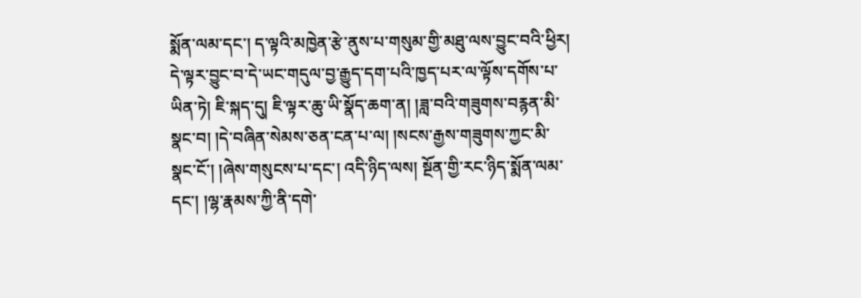སྨོན་ལམ་དང་། ད་ལྟའི་མཁྱེན་རྩེ་ནུས་པ་གསུམ་གྱི་མཐུ་ལས་བྱུང་བའི་ཕྱིར། དེ་ལྟར་བྱུང་བ་དེ་ཡང་གདུལ་བྱ་རྒྱུད་དག་པའི་ཁྱད་པར་ལ་ལྟོས་དགོས་པ་ཡིན་ཏེ། ཇི་སྐད་དུ། ཇི་ལྟར་ཆུ་ཡི་སྣོད་ཆག་ན། །ཟླ་བའི་གཟུགས་བརྙན་མི་སྣང་བ། །དེ་བཞིན་སེམས་ཅན་ངན་པ་ལ། །སངས་རྒྱས་གཟུགས་ཀྱང་མི་སྣང་ངོ་། །ཞེས་གསུངས་པ་དང་། འདི་ཉིད་ལས། སྔོན་གྱི་རང་ཉིད་སྨོན་ལམ་དང་། །ལྷ་རྣམས་ཀྱི་ནི་དགེ་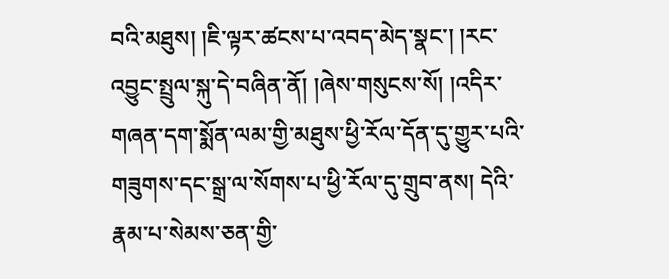བའི་མཐུས། །ཇི་ལྟར་ཚངས་པ་འབད་མེད་སྣང་། །རང་འབྱུང་སྤྲུལ་སྐུ་དེ་བཞིན་ནོ། །ཞེས་གསུངས་སོ། །འདིར་གཞན་དག་སྨོན་ལམ་གྱི་མཐུས་ཕྱི་རོལ་དོན་དུ་གྱུར་པའི་གཟུགས་དང་སྒྲ་ལ་སོགས་པ་ཕྱི་རོལ་དུ་གྲུབ་ནས། དེའི་རྣམ་པ་སེམས་ཅན་གྱི་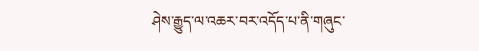ཤེས་རྒྱུད་ལ་འཆར་བར་འདོད་པ་ནི་གཞུང་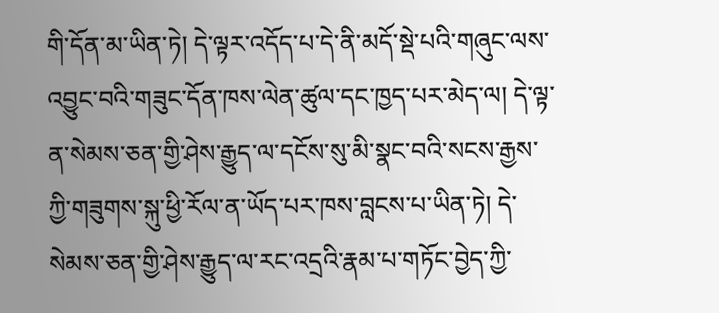གི་དོན་མ་ཡིན་ཏེ། དེ་ལྟར་འདོད་པ་དེ་ནི་མདོ་སྡེ་པའི་གཞུང་ལས་འབྱུང་བའི་གཟུང་དོན་ཁས་ལེན་ཚུལ་དང་ཁྱད་པར་མེད་ལ། དེ་ལྟ་ན་སེམས་ཅན་གྱི་ཤེས་རྒྱུད་ལ་དངོས་སུ་མི་སྣང་བའི་སངས་རྒྱས་ཀྱི་གཟུགས་སྐུ་ཕྱི་རོལ་ན་ཡོད་པར་ཁས་བླངས་པ་ཡིན་ཏེ། དེ་སེམས་ཅན་གྱི་ཤེས་རྒྱུད་ལ་རང་འདྲའི་རྣམ་པ་གཏོང་བྱེད་ཀྱི་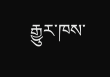རྒྱུར་ཁས་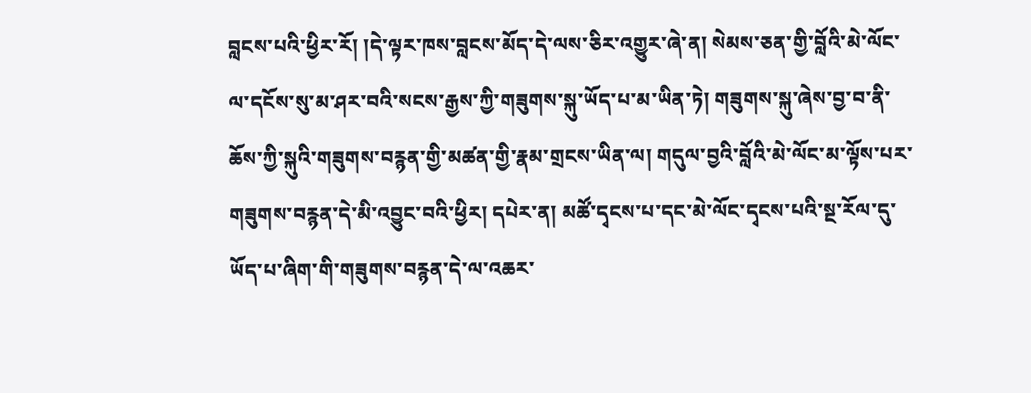བླངས་པའི་ཕྱིར་རོ། །དེ་ལྟར་ཁས་བླངས་མོད་དེ་ལས་ཅིར་འགྱུར་ཞེ་ན། སེམས་ཅན་གྱི་བློའི་མེ་ལོང་ལ་དངོས་སུ་མ་ཤར་བའི་སངས་རྒྱས་ཀྱི་གཟུགས་སྐུ་ཡོད་པ་མ་ཡིན་ཏེ། གཟུགས་སྐུ་ཞེས་བྱ་བ་ནི་ཆོས་ཀྱི་སྐུའི་གཟུགས་བརྙན་གྱི་མཚན་གྱི་རྣམ་གྲངས་ཡིན་ལ། གདུལ་བྱའི་བློའི་མེ་ལོང་མ་ལྟོས་པར་གཟུགས་བརྙན་དེ་མི་འབྱུང་བའི་ཕྱིར། དཔེར་ན། མཚོ་དྭངས་པ་དང་མེ་ལོང་དྭངས་པའི་སྔ་རོལ་དུ་ཡོད་པ་ཞིག་གི་གཟུགས་བརྙན་དེ་ལ་འཆར་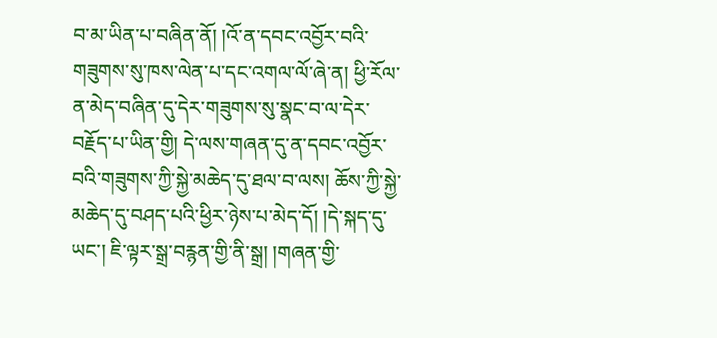བ་མ་ཡིན་པ་བཞིན་ནོ། །འོ་ན་དབང་འབྱོར་བའི་གཟུགས་སུ་ཁས་ལེན་པ་དང་འགལ་ལོ་ཞེ་ན། ཕྱི་རོལ་ན་མེད་བཞིན་དུ་དེར་གཟུགས་སུ་སྣང་བ་ལ་དེར་བརྗོད་པ་ཡིན་གྱི། དེ་ལས་གཞན་དུ་ན་དབང་འབྱོར་བའི་གཟུགས་ཀྱི་སྐྱེ་མཆེད་དུ་ཐལ་བ་ལས། ཆོས་ཀྱི་སྐྱེ་མཆེད་དུ་བཤད་པའི་ཕྱིར་ཉེས་པ་མེད་དོ། །དེ་སྐད་དུ་ཡང་། ཇི་ལྟར་སྒྲ་བརྙན་གྱི་ནི་སྒྲ། །གཞན་གྱི་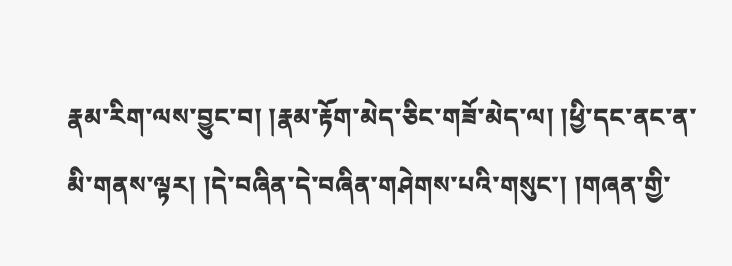རྣམ་རིག་ལས་བྱུང་བ། །རྣམ་རྟོག་མེད་ཅིང་གཟོ་མེད་ལ། །ཕྱི་དང་ནང་ན་མི་གནས་ལྟར། །དེ་བཞིན་དེ་བཞིན་གཤེགས་པའི་གསུང་། །གཞན་གྱི་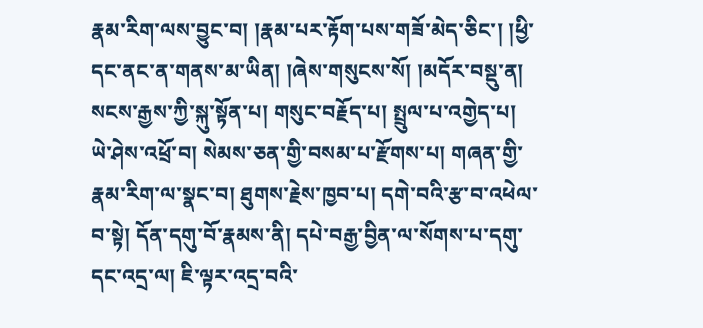རྣམ་རིག་ལས་བྱུང་བ། །རྣམ་པར་རྟོག་པས་གཟོ་མེད་ཅིང་། །ཕྱི་དང་ནང་ན་གནས་མ་ཡིན། །ཞེས་གསུངས་སོ། །མདོར་བསྡུ་ན། སངས་རྒྱས་ཀྱི་སྐུ་སྟོན་པ། གསུང་བརྗོད་པ། སྤྲུལ་པ་འགྱེད་པ། ཡེ་ཤེས་འཕྲོ་བ། སེམས་ཅན་གྱི་བསམ་པ་རྫོགས་པ། གཞན་གྱི་རྣམ་རིག་ལ་སྣང་བ། ཐུགས་རྗེས་ཁྱབ་པ། དགེ་བའི་རྩ་བ་འཕེལ་བ་སྟེ། དོན་དགུ་བོ་རྣམས་ནི། དཔེ་བརྒྱ་བྱིན་ལ་སོགས་པ་དགུ་དང་འདྲ་ལ། ཇི་ལྟར་འདྲ་བའི་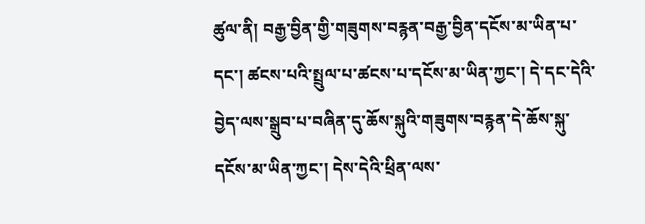ཚུལ་ནི། བརྒྱ་བྱིན་གྱི་གཟུགས་བརྙན་བརྒྱ་བྱིན་དངོས་མ་ཡིན་པ་དང་། ཚངས་པའི་སྤྲུལ་པ་ཚངས་པ་དངོས་མ་ཡིན་ཀྱང་། དེ་དང་དེའི་བྱེད་ལས་སྒྲུབ་པ་བཞིན་དུ་ཆོས་སྐུའི་གཟུགས་བརྙན་དེ་ཆོས་སྐུ་དངོས་མ་ཡིན་ཀྱང་། དེས་དེའི་ཕྲིན་ལས་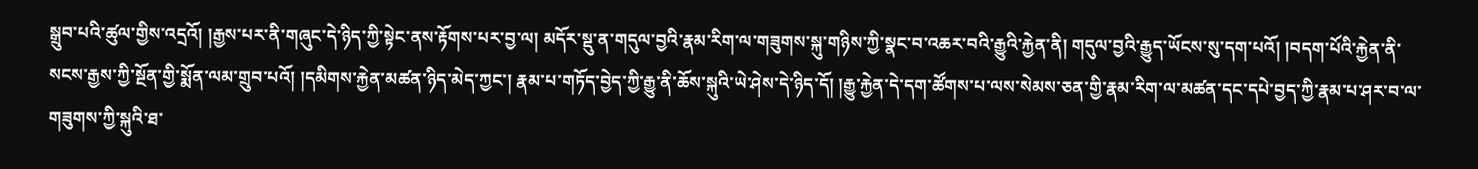སྒྲུབ་པའི་ཚུལ་གྱིས་འདྲའོ། །རྒྱས་པར་ནི་གཞུང་དེ་ཉིད་ཀྱི་སྟེང་ནས་རྟོགས་པར་བྱ་ལ། མདོར་སྡུ་ན་གདུལ་བྱའི་རྣམ་རིག་ལ་གཟུགས་སྐུ་གཉིས་ཀྱི་སྣང་བ་འཆར་བའི་རྒྱུའི་རྐྱེན་ནི། གདུལ་བྱའི་རྒྱུད་ཡོངས་སུ་དག་པའོ། །བདག་པོའི་རྐྱེན་ནི་སངས་རྒྱས་ཀྱི་སྔོན་གྱི་སྨོན་ལམ་གྲུབ་པའོ། །དམིགས་རྐྱེན་མཚན་ཉིད་མེད་ཀྱང་། རྣམ་པ་གཏོད་བྱེད་ཀྱི་རྒྱུ་ནི་ཆོས་སྐུའི་ཡེ་ཤེས་དེ་ཉིད་དོ། །རྒྱུ་རྐྱེན་དེ་དག་ཚོགས་པ་ལས་སེམས་ཅན་གྱི་རྣམ་རིག་ལ་མཚན་དང་དཔེ་བྱད་ཀྱི་རྣམ་པ་ཤར་བ་ལ་གཟུགས་ཀྱི་སྐུའི་ཐ་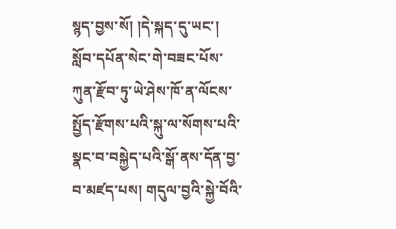སྙད་བྱས་སོ། །དེ་སྐད་དུ་ཡང་། སློབ་དཔོན་སེང་གེ་བཟང་པོས་ཀུན་རྫོབ་ཏུ་ཡེ་ཤེས་ཁོ་ན་ལོངས་སྤྱོད་རྫོགས་པའི་སྐུ་ལ་སོགས་པའི་སྣང་བ་བསྐྱེད་པའི་སྒོ་ནས་དོན་བྱ་བ་མཛད་པས། གདུལ་བྱའི་སྐྱེ་བོའི་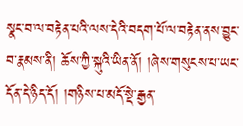སྣང་བ་ལ་བརྟེན་པའི་ལས་དེའི་བདག་པོ་ལ་བརྟེན་ནས་བྱུང་བ་རྣམས་ནི། ཆོས་ཀྱི་སྐུའི་ཡིན་ནོ། །ཞེས་གསུངས་པ་ཡང་དོན་དེ་ཉིད་དོ། །གཉིས་པ་མདོ་སྡེ་རྒྱན་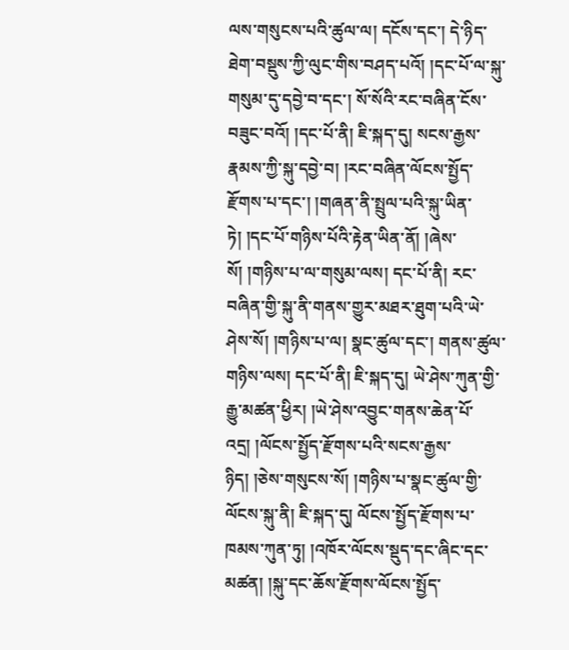ལས་གསུངས་པའི་ཚུལ་ལ། དངོས་དང་། དེ་ཉིད་ཐེག་བསྡུས་ཀྱི་ལུང་གིས་བཤད་པའོ། །དང་པོ་ལ་སྐུ་གསུམ་དུ་དབྱེ་བ་དང་། སོ་སོའི་རང་བཞིན་ངོས་བཟུང་བའོ། །དང་པོ་ནི། ཇི་སྐད་དུ། སངས་རྒྱས་རྣམས་ཀྱི་སྐུ་དབྱེ་བ། །རང་བཞིན་ལོངས་སྤྱོད་རྫོགས་པ་དང་། །གཞན་ནི་སྤྲུལ་པའི་སྐུ་ཡིན་ཏེ། །དང་པོ་གཉིས་པོའི་རྟེན་ཡིན་ནོ། །ཞེས་སོ། །གཉིས་པ་ལ་གསུམ་ལས། དང་པོ་ནི། རང་བཞིན་གྱི་སྐུ་ནི་གནས་གྱུར་མཐར་ཐུག་པའི་ཡེ་ཤེས་སོ། །གཉིས་པ་ལ། སྣང་ཚུལ་དང་། གནས་ཚུལ་གཉིས་ལས། དང་པོ་ནི། ཇི་སྐད་དུ། ཡེ་ཤེས་ཀུན་གྱི་རྒྱུ་མཚན་ཕྱིར། །ཡེ་ཤེས་འབྱུང་གནས་ཆེན་པོ་འདྲ། །ལོངས་སྤྱོད་རྫོགས་པའི་སངས་རྒྱས་ཉིད། །ཅེས་གསུངས་སོ། །གཉིས་པ་སྣང་ཚུལ་གྱི་ལོངས་སྐུ་ནི། ཇི་སྐད་དུ། ལོངས་སྤྱོད་རྫོགས་པ་ཁམས་ཀུན་ཏུ། །འཁོར་ལོངས་སྡུད་དང་ཞིང་དང་མཚན། །སྐུ་དང་ཆོས་རྫོགས་ལོངས་སྤྱོད་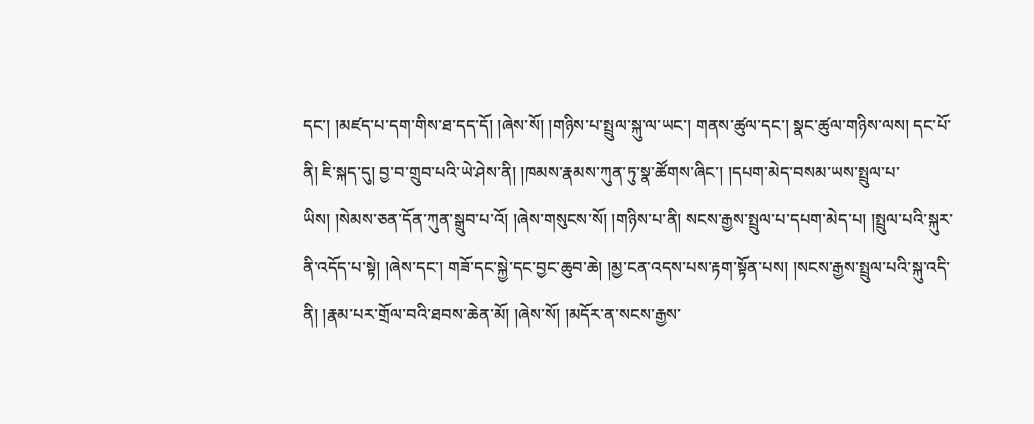དང་། །མཛད་པ་དག་གིས་ཐ་དད་དོ། །ཞེས་སོ། །གཉིས་པ་སྤྲུལ་སྐུ་ལ་ཡང་། གནས་ཚུལ་དང་། སྣང་ཚུལ་གཉིས་ལས། དང་པོ་ནི། ཇི་སྐད་དུ། བྱ་བ་གྲུབ་པའི་ཡེ་ཤེས་ནི། །ཁམས་རྣམས་ཀུན་ཏུ་སྣ་ཚོགས་ཞིང་། །དཔག་མེད་བསམ་ཡས་སྤྲུལ་པ་ཡིས། །སེམས་ཅན་དོན་ཀུན་སྒྲུབ་པ་འོ། །ཞེས་གསུངས་སོ། །གཉིས་པ་ནི། སངས་རྒྱས་སྤྲུལ་པ་དཔག་མེད་པ། །སྤྲུལ་པའི་སྐུར་ནི་འདོད་པ་སྟེ། །ཞེས་དང་། གཟོ་དང་སྐྱེ་དང་བྱང་ཆུབ་ཆེ། །མྱ་ངན་འདས་པས་རྟག་སྟོན་པས། །སངས་རྒྱས་སྤྲུལ་པའི་སྐུ་འདི་ནི། །རྣམ་པར་གྲོལ་བའི་ཐབས་ཆེན་མོ། །ཞེས་སོ། །མདོར་ན་སངས་རྒྱས་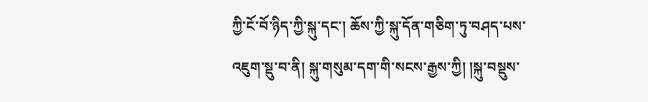ཀྱི་ངོ་བོ་ཉིད་ཀྱི་སྐུ་དང་། ཆོས་ཀྱི་སྐུ་དོན་གཅིག་ཏུ་བཤད་པས་འཇུག་སྡུ་བ་ནི། སྐུ་གསུམ་དག་གི་སངས་རྒྱས་ཀྱི། །སྐུ་བསྡུས་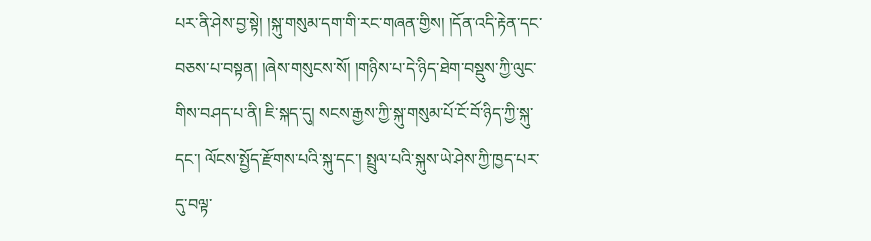པར་ནི་ཤེས་བྱ་སྟེ། །སྐུ་གསུམ་དག་གི་རང་གཞན་གྱིས། །དོན་འདི་རྟེན་དང་བཅས་པ་བསྟན། །ཞེས་གསུངས་སོ། །གཉིས་པ་དེ་ཉིད་ཐེག་བསྡུས་ཀྱི་ལུང་གིས་བཤད་པ་ནི། ཇི་སྐད་དུ། སངས་རྒྱས་ཀྱི་སྐུ་གསུམ་པོ་ངོ་བོ་ཉིད་ཀྱི་སྐུ་དང་། ལོངས་སྤྱོད་རྫོགས་པའི་སྐུ་དང་། སྤྲུལ་པའི་སྐུས་ཡེ་ཤེས་ཀྱི་ཁྱད་པར་དུ་བལྟ་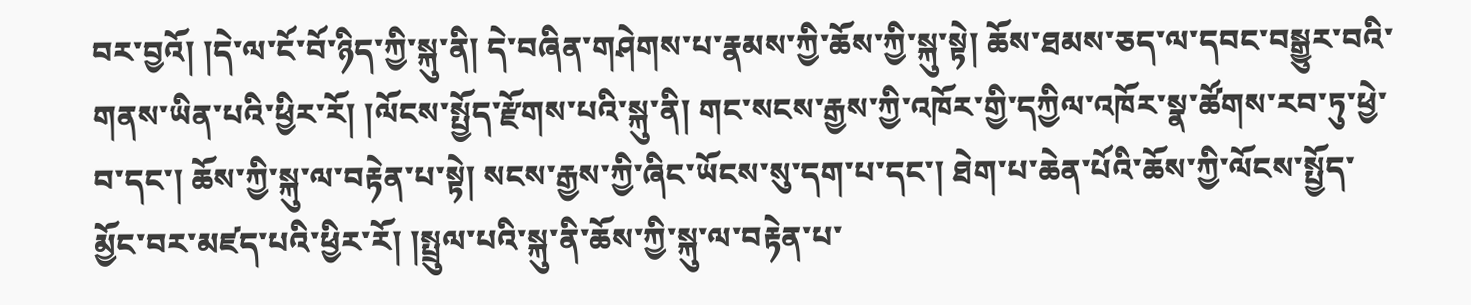བར་བྱའོ། །དེ་ལ་ངོ་བོ་ཉིད་ཀྱི་སྐུ་ནི། དེ་བཞིན་གཤེགས་པ་རྣམས་ཀྱི་ཆོས་ཀྱི་སྐུ་སྟེ། ཆོས་ཐམས་ཅད་ལ་དབང་བསྒྱུར་བའི་གནས་ཡིན་པའི་ཕྱིར་རོ། །ལོངས་སྤྱོད་རྫོགས་པའི་སྐུ་ནི། གང་སངས་རྒྱས་ཀྱི་འཁོར་གྱི་དཀྱིལ་འཁོར་སྣ་ཚོགས་རབ་ཏུ་ཕྱེ་བ་དང་། ཆོས་ཀྱི་སྐུ་ལ་བརྟེན་པ་སྟེ། སངས་རྒྱས་ཀྱི་ཞིང་ཡོངས་སུ་དག་པ་དང་། ཐེག་པ་ཆེན་པོའི་ཆོས་ཀྱི་ལོངས་སྤྱོད་མྱོང་བར་མཛད་པའི་ཕྱིར་རོ། །སྤྲུལ་པའི་སྐུ་ནི་ཆོས་ཀྱི་སྐུ་ལ་བརྟེན་པ་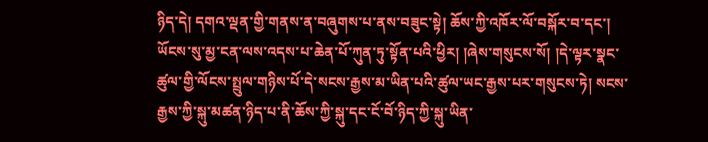ཉིད་དེ། དགའ་ལྡན་གྱི་གནས་ན་བཞུགས་པ་ནས་བཟུང་སྟེ། ཆོས་ཀྱི་འཁོར་ལོ་བསྐོར་བ་དང་། ཡོངས་སུ་མྱ་ངན་ལས་འདས་པ་ཆེན་པོ་ཀུན་ཏུ་སྟོན་པའི་ཕྱིར། །ཞེས་གསུངས་སོ། །དེ་ལྟར་སྣང་ཚུལ་གྱི་ལོངས་སྤྲུལ་གཉིས་པོ་དེ་སངས་རྒྱས་མ་ཡིན་པའི་ཚུལ་ཡང་རྒྱས་པར་གསུངས་ཏེ། སངས་རྒྱས་ཀྱི་སྐུ་མཚན་ཉིད་པ་ནི་ཆོས་ཀྱི་སྐུ་དང་ངོ་བོ་ཉིད་ཀྱི་སྐུ་ཡིན་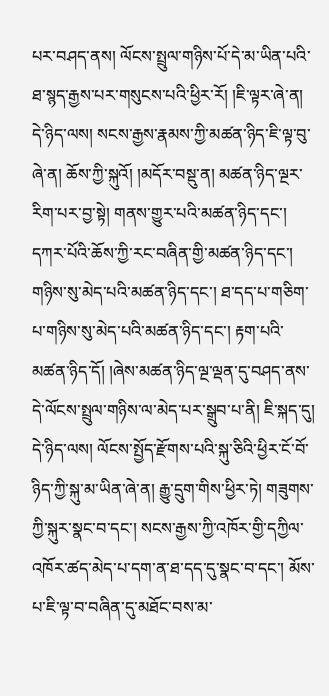པར་བཤད་ནས། ལོངས་སྤྲུལ་གཉིས་པོ་དེ་མ་ཡིན་པའི་ཐ་སྙད་རྒྱས་པར་གསུངས་པའི་ཕྱིར་རོ། །ཇི་ལྟར་ཞེ་ན། དེ་ཉིད་ལས། སངས་རྒྱས་རྣམས་ཀྱི་མཚན་ཉིད་ཇི་ལྟ་བུ་ཞེ་ན། ཆོས་ཀྱི་སྐུའོ། །མདོར་བསྡུ་ན། མཚན་ཉིད་ལྔར་རིག་པར་བྱ་སྟེ། གནས་གྱུར་པའི་མཚན་ཉིད་དང་། དཀར་པོའི་ཆོས་ཀྱི་རང་བཞིན་གྱི་མཚན་ཉིད་དང་། གཉིས་སུ་མེད་པའི་མཚན་ཉིད་དང་། ཐ་དད་པ་གཅིག་པ་གཉིས་སུ་མེད་པའི་མཚན་ཉིད་དང་། རྟག་པའི་མཚན་ཉིད་དོ། །ཞེས་མཚན་ཉིད་ལྔ་ལྡན་དུ་བཤད་ནས་དེ་ལོངས་སྤྲུལ་གཉིས་ལ་མེད་པར་སྒྲུབ་པ་ནི། ཇི་སྐད་དུ། དེ་ཉིད་ལས། ལོངས་སྤྱོད་རྫོགས་པའི་སྐུ་ཅིའི་ཕྱིར་ངོ་བོ་ཉིད་ཀྱི་སྐུ་མ་ཡིན་ཞེ་ན། རྒྱུ་དྲུག་གིས་ཕྱིར་ཏེ། གཟུགས་ཀྱི་སྐུར་སྣང་བ་དང་། སངས་རྒྱས་ཀྱི་འཁོར་གྱི་དཀྱིལ་འཁོར་ཚད་མེད་པ་དག་ན་ཐ་དད་དུ་སྣང་བ་དང་། མོས་པ་ཇི་ལྟ་བ་བཞིན་དུ་མཐོང་བས་མ་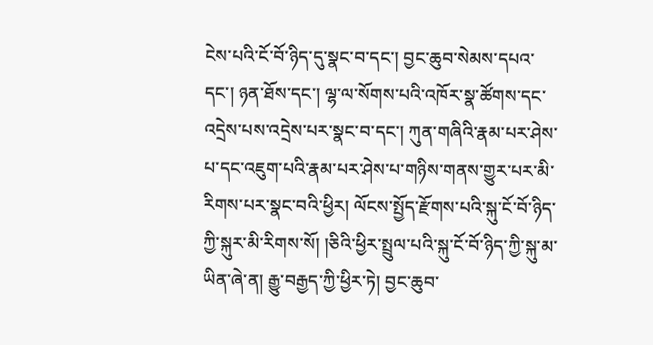ངེས་པའི་ངོ་བོ་ཉིད་དུ་སྣང་བ་དང་། བྱང་ཆུབ་སེམས་དཔའ་དང་། ཉན་ཐོས་དང་། ལྷ་ལ་སོགས་པའི་འཁོར་སྣ་ཚོགས་དང་འདྲེས་པས་འདྲེས་པར་སྣང་བ་དང་། ཀུན་གཞིའི་རྣམ་པར་ཤེས་པ་དང་འཇུག་པའི་རྣམ་པར་ཤེས་པ་གཉིས་གནས་གྱུར་པར་མི་རིགས་པར་སྣང་བའི་ཕྱིར། ལོངས་སྤྱོད་རྫོགས་པའི་སྐུ་ངོ་བོ་ཉིད་ཀྱི་སྐུར་མི་རིགས་སོ། །ཅིའི་ཕྱིར་སྤྲུལ་པའི་སྐུ་ངོ་བོ་ཉིད་ཀྱི་སྐུ་མ་ཡིན་ཞེ་ན། རྒྱུ་བརྒྱད་ཀྱི་ཕྱིར་ཏེ། བྱང་ཆུབ་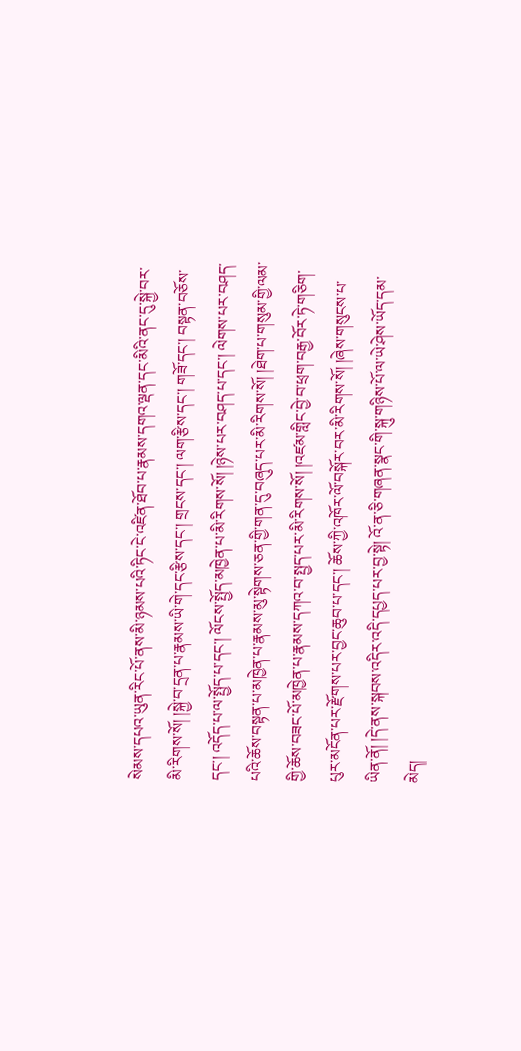སེམས་དཔའ་ཡུན་རིང་པོ་ནས་མི་ཉམས་པའི་ཏིང་ངེ་འཛིན་ཐོབ་པ་རྣམས་དགའ་ལྡན་དང་མིའི་ནང་དུ་སྐྱེ་བར་མི་རིགས་སོ། །སྐྱེ་བ་དྲན་པ་རྣམས་ཡི་གེ་དང་རྩིས་དང་། གྲངས་དང་། ལག་རྩིས་དང་། གཟོ་དང་། བསྟན་བཅོས་དང་། འདོད་པ་ལ་སྤྱོད་པ་དང་། ལོངས་སྤྱོད་མཁྱེན་པ་མི་རིགས་སོ། །ཉེས་པར་བཤད་པ་དང་། ལེགས་པར་བཤད་པའི་ཆོས་བསྟན་པ་མཁྱེན་པ་རྣམས་མུ་སྟེགས་ཅན་གྱི་གན་དུ་བཞུད་པར་མི་རིགས་སོ། །ཐེག་པ་གསུམ་གྱི་ལམ་གྱི་ཆོས་བཟང་པོ་མཁྱེན་པ་རྣམས་དཀའ་བ་སྤྱད་པར་མི་རིགས་སོ། །འཛམ་གླིང་བྱེ་བ་ཕྲག་བརྒྱ་བོར་ཏེ་གཅིག་པུར་མངོན་པར་རྫོགས་པར་བྱང་ཆུབ་པ་དང་། ཆོས་ཀྱི་འཁོར་ལོ་བསྐོར་བར་མི་རིགས་སོ། །ཞེས་གསུངས་པ་ཡིན་ནོ། །དེ་ནས་སྐབས་འདིར་འདི་དཔྱད་པར་བྱ་སྟེ། འོ་ན་ཅི་གཞན་སྣང་གི་སྐུ་གཉིས་པོ་ལ་ཡེ་ཤེས་ཡོད་དམ་མེད།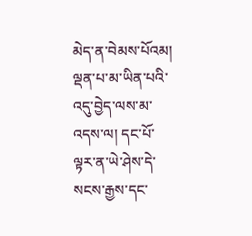མེད་ན་བེམས་པོའམ། ལྡན་པ་མ་ཡིན་པའི་འདུ་བྱེད་ལས་མ་འདས་ལ། དང་པོ་ལྟར་ན་ཡེ་ཤེས་དེ་སངས་རྒྱས་དང་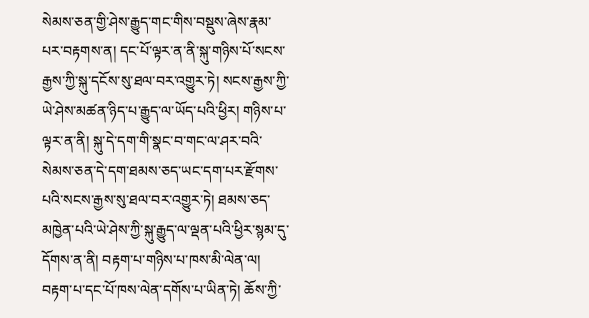སེམས་ཅན་གྱི་ཤེས་རྒྱུད་གང་གིས་བསྡུས་ཞེས་རྣམ་པར་བརྟགས་ན། དང་པོ་ལྟར་ན་ནི་སྐུ་གཉིས་པོ་སངས་རྒྱས་ཀྱི་སྐུ་དངོས་སུ་ཐལ་བར་འགྱུར་ཏེ། སངས་རྒྱས་ཀྱི་ཡེ་ཤེས་མཚན་ཉིད་པ་རྒྱུད་ལ་ཡོད་པའི་ཕྱིར། གཉིས་པ་ལྟར་ན་ནི། སྐུ་དེ་དག་གི་སྣང་བ་གང་ལ་ཤར་བའི་སེམས་ཅན་དེ་དག་ཐམས་ཅད་ཡང་དག་པར་རྫོགས་པའི་སངས་རྒྱས་སུ་ཐལ་བར་འགྱུར་ཏེ། ཐམས་ཅད་མཁྱེན་པའི་ཡེ་ཤེས་ཀྱི་སྐུ་རྒྱུད་ལ་ལྡན་པའི་ཕྱིར་སྙམ་དུ་དོགས་ན་ནི། བརྟག་པ་གཉིས་པ་ཁས་མི་ལེན་ལ། བརྟག་པ་དང་པོ་ཁས་ལེན་དགོས་པ་ཡིན་ཏེ། ཆོས་ཀྱི་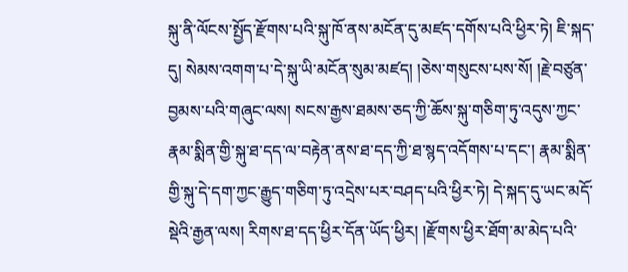སྐུ་ནི་ལོངས་སྤྱོད་རྫོགས་པའི་སྐུ་ཁོ་ནས་མངོན་དུ་མཛད་དགོས་པའི་ཕྱིར་ཏེ། ཇི་སྐད་དུ། སེམས་འགག་པ་དེ་སྐུ་ཡི་མངོན་སུམ་མཛད། །ཅེས་གསུངས་པས་སོ། །རྗེ་བཙུན་བྱམས་པའི་གཞུང་ལས། སངས་རྒྱས་ཐམས་ཅད་ཀྱི་ཆོས་སྐུ་གཅིག་ཏུ་འདུས་ཀྱང་རྣམ་སྨིན་གྱི་སྐུ་ཐ་དད་ལ་བརྟེན་ནས་ཐ་དད་ཀྱི་ཐ་སྙད་འདོགས་པ་དང་། རྣམ་སྨིན་གྱི་སྐུ་དེ་དག་ཀྱང་རྒྱུད་གཅིག་ཏུ་འདྲེས་པར་བཤད་པའི་ཕྱིར་ཏེ། དེ་སྐད་དུ་ཡང་མདོ་སྡེའི་རྒྱན་ལས། རིགས་ཐ་དད་ཕྱིར་དོན་ཡོད་ཕྱིར། །རྫོགས་ཕྱིར་ཐོག་མ་མེད་པའི་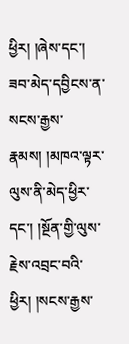ཕྱིར། །ཞེས་དང་། ཟབ་མེད་དབྱིངས་ན་སངས་རྒྱས་རྣམས། །མཁའ་ལྟར་ལུས་ནི་མེད་ཕྱིར་དང་། །སྔོན་གྱི་ལུས་རྗེས་འབྲང་བའི་ཕྱིར། །སངས་རྒྱས་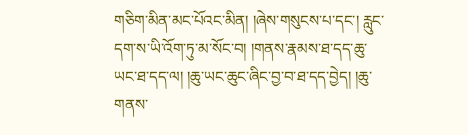གཅིག་མིན་མང་པོའང་མིན། །ཞེས་གསུངས་པ་དང་། རླུང་དག་ས་ཡི་འོག་ཏུ་མ་སོང་བ། །གནས་རྣམས་ཐ་དད་ཆུ་ཡང་ཐ་དད་ལ། །ཆུ་ཡང་ཆུང་ཞིང་བྱ་བ་ཐ་དད་བྱེད། །ཆུ་གནས་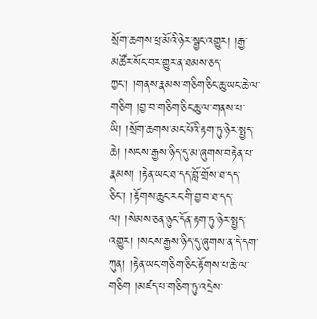སྲོག་ཆགས་ཕྲ་མོའི་ཉེར་སྦྱང་འགྱུར། །རྒྱ་མཚོར་སོང་བར་གྱུར་ན་ཐམས་ཅད་ཀྱང་། །གནས་རྣམས་གཅིག་ཅིང་ཆུ་ཡང་ཆེ་ལ་གཅིག །བྱ་བ་གཅིག་ཅིང་ཆུ་ལ་གནས་པ་ཡི། །སྲོག་ཆགས་མང་པོའི་རྟག་ཏུ་ཉེར་སྤྱད་ཆེ། །སངས་རྒྱས་ཉིད་དུ་མ་ཞུགས་བརྟེན་པ་རྣམས། །རྟེན་ཡང་ཐ་དད་བློ་གྲོས་ཐ་དད་ཅིང་། །རྟོགས་ཆུང་རང་གི་བྱ་བ་ཐ་དད་ལ། །སེམས་ཅན་ཉུང་དོན་རྟག་ཏུ་ཉེར་སྤྱད་འགྱུར། །སངས་རྒྱས་ཉིད་དུ་ཞུགས་ན་དེ་དག་ཀུན། །རྟེན་ཡང་གཅིག་ཅིང་རྟོགས་པ་ཆེ་ལ་གཅིག །མཛད་པ་གཅིག་ཏུ་འདྲེས་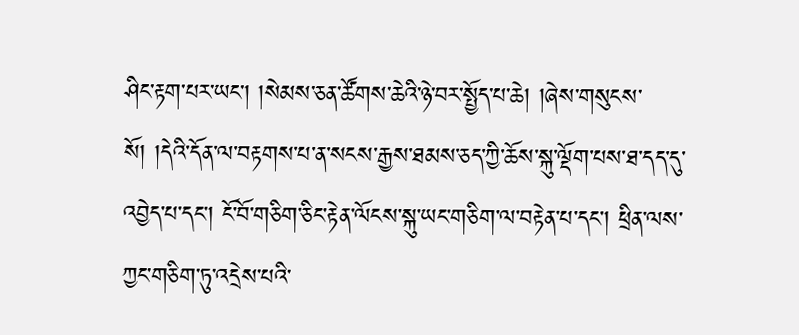ཤིང་རྟག་པར་ཡང་། །སེམས་ཅན་ཚོགས་ཆེའི་ཉེ་བར་སྤྱོད་པ་ཆེ། །ཞེས་གསུངས་སོ། །དེའི་དོན་ལ་བརྟགས་པ་ན་སངས་རྒྱས་ཐམས་ཅད་ཀྱི་ཆོས་སྐུ་ལྡོག་པས་ཐ་དད་དུ་འབྱེད་པ་དང་། ངོ་བོ་གཅིག་ཅིང་རྟེན་ལོངས་སྐུ་ཡང་གཅིག་ལ་བརྟེན་པ་དང་། ཕྲིན་ལས་ཀྱང་གཅིག་ཏུ་འདྲེས་པའི་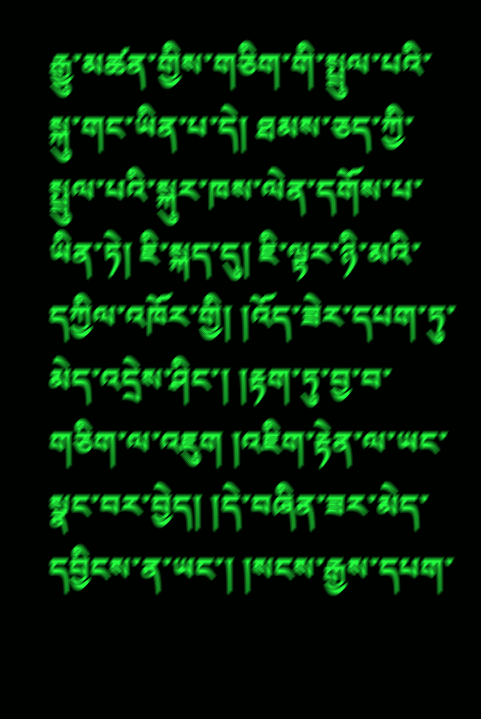རྒྱུ་མཚན་གྱིས་གཅིག་གི་སྤྲུལ་པའི་སྐུ་གང་ཡིན་པ་དེ། ཐམས་ཅད་ཀྱི་སྤྲུལ་པའི་སྐུར་ཁས་ལེན་དགོས་པ་ཡིན་ཏེ། ཇི་སྐད་དུ། ཇི་ལྟར་ཉི་མའི་དཀྱིལ་འཁོར་གྱི། །འོད་ཟེར་དཔག་ཏུ་མེད་འདྲེས་ཤིང་། །རྟག་ཏུ་བྱ་བ་གཅིག་ལ་འཇུག །འཇིག་རྟེན་ལ་ཡང་སྣང་བར་བྱེད། །དེ་བཞིན་ཟར་མེད་དབྱིངས་ན་ཡང་། །སངས་རྒྱས་དཔག་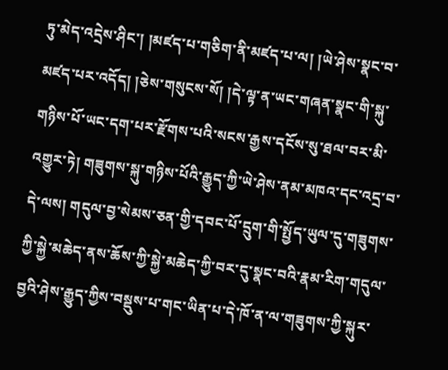ཏུ་མེད་འདྲེས་ཤིང་། །མཛད་པ་གཅིག་ནི་མཛད་པ་ལ། །ཡེ་ཤེས་སྣང་བ་མཛད་པར་འདོད། །ཅེས་གསུངས་སོ། །དེ་ལྟ་ན་ཡང་གཞན་སྣང་གི་སྐུ་གཉིས་པོ་ཡང་དག་པར་རྫོགས་པའི་སངས་རྒྱས་དངོས་སུ་ཐལ་བར་མི་འགྱུར་ཏེ། གཟུགས་སྐུ་གཉིས་པོའི་རྒྱུད་ཀྱི་ཡེ་ཤེས་ནམ་མཁའ་དང་འདྲ་བ་དེ་ལས། གདུལ་བྱ་སེམས་ཅན་གྱི་དབང་པོ་དྲུག་གི་སྤྱོད་ཡུལ་དུ་གཟུགས་ཀྱི་སྐྱེ་མཆེད་ནས་ཆོས་ཀྱི་སྐྱེ་མཆེད་ཀྱི་བར་དུ་སྣང་བའི་རྣམ་རིག་གདུལ་བྱའི་ཤེས་རྒྱུད་ཀྱིས་བསྡུས་པ་གང་ཡིན་པ་དེ་ཁོ་ན་ལ་གཟུགས་ཀྱི་སྐུར་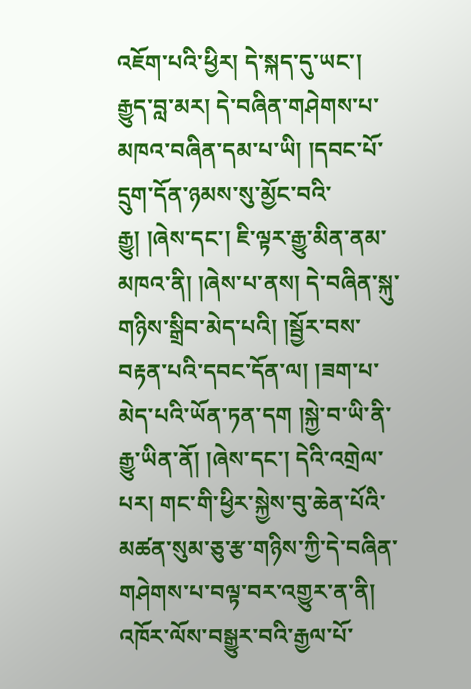འཇོག་པའི་ཕྱིར། དེ་སྐད་དུ་ཡང་། རྒྱུད་བླ་མར། དེ་བཞིན་གཤེགས་པ་མཁའ་བཞིན་དམ་པ་ཡི། །དབང་པོ་དྲུག་དོན་ཉམས་སུ་མྱོང་བའི་རྒྱུ། །ཞེས་དང་། ཇི་ལྟར་རྒྱུ་མིན་ནམ་མཁའ་ནི། །ཞེས་པ་ནས། དེ་བཞིན་སྐུ་གཉིས་སྒྲིབ་མེད་པའི། །སྦྱོར་བས་བརྟན་པའི་དབང་དོན་ལ། །ཟག་པ་མེད་པའི་ཡོན་ཏན་དག །སྐྱེ་བ་ཡི་ནི་རྒྱུ་ཡིན་ནོ། །ཞེས་དང་། དེའི་འགྲེལ་པར། གང་གི་ཕྱིར་སྐྱེས་བུ་ཆེན་པོའི་མཚན་སུམ་ཅུ་རྩ་གཉིས་ཀྱི་དེ་བཞིན་གཤེགས་པ་བལྟ་བར་འགྱུར་ན་ནི། འཁོར་ལོས་བསྒྱུར་བའི་རྒྱལ་པོ་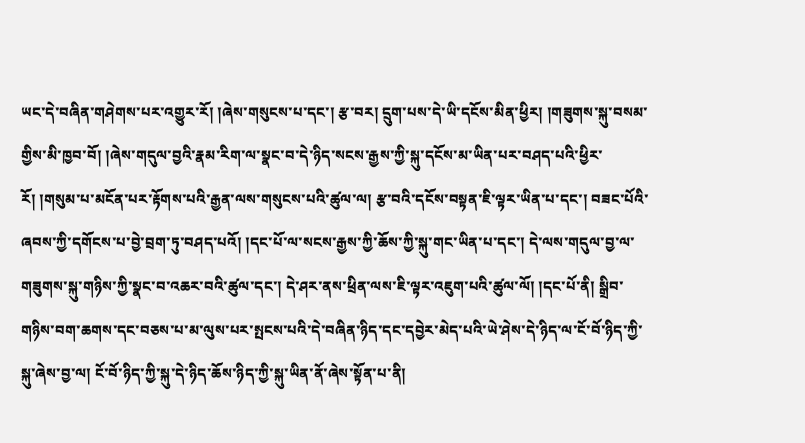ཡང་དེ་བཞིན་གཤེགས་པར་འགྱུར་རོ། །ཞེས་གསུངས་པ་དང་། རྩ་བར། དྲུག་པས་དེ་ཡི་དངོས་མིན་ཕྱིར། །གཟུགས་སྐུ་བསམ་གྱིས་མི་ཁྱབ་བོ། །ཞེས་གདུལ་བྱའི་རྣམ་རིག་ལ་སྣང་བ་དེ་ཉིད་སངས་རྒྱས་ཀྱི་སྐུ་དངོས་མ་ཡིན་པར་བཤད་པའི་ཕྱིར་རོ། །གསུམ་པ་མངོན་པར་རྟོགས་པའི་རྒྱན་ལས་གསུངས་པའི་ཚུལ་ལ། རྩ་བའི་དངོས་བསྟན་ཇི་ལྟར་ཡིན་པ་དང་། བཟང་པོའི་ཞབས་ཀྱི་དགོངས་པ་བྱེ་བྲག་ཏུ་བཤད་པའོ། །དང་པོ་ལ་སངས་རྒྱས་ཀྱི་ཆོས་ཀྱི་སྐུ་གང་ཡིན་པ་དང་། དེ་ལས་གདུལ་བྱ་ལ་གཟུགས་སྐུ་གཉིས་ཀྱི་སྣང་བ་འཆར་བའི་ཚུལ་དང་། དེ་ཤར་ནས་ཕྲིན་ལས་ཇི་ལྟར་འཇུག་པའི་ཚུལ་ལོ། །དང་པོ་ནི། སྒྲིབ་གཉིས་བག་ཆགས་དང་བཅས་པ་མ་ལུས་པར་སྤངས་པའི་དེ་བཞིན་ཉིད་དང་དབྱེར་མེད་པའི་ཡེ་ཤེས་དེ་ཉིད་ལ་ངོ་བོ་ཉིད་ཀྱི་སྐུ་ཞེས་བྱ་ལ། ངོ་བོ་ཉིད་ཀྱི་སྐུ་དེ་ཉིད་ཆོས་ཉིད་ཀྱི་སྐུ་ཡིན་ནོ་ཞེས་སྟོན་པ་ནི།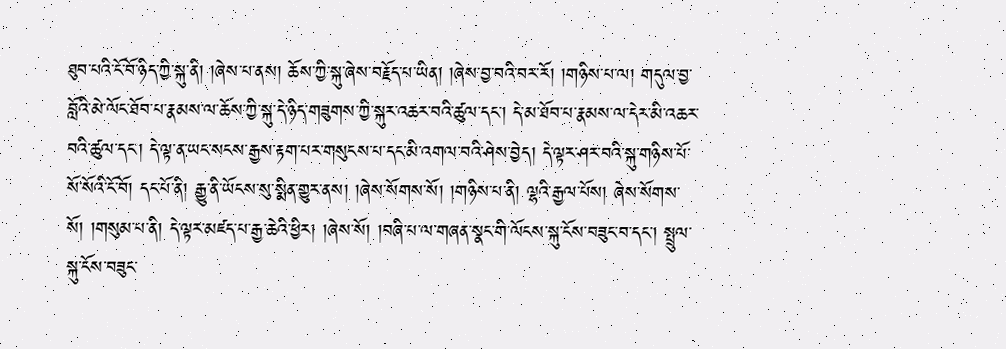ཐུབ་པའི་ངོ་བོ་ཉིད་ཀྱི་སྐུ་ནི། །ཞེས་པ་ནས། ཆོས་ཀྱི་སྐུ་ཞེས་བརྗོད་པ་ཡིན། །ཞེས་བྱ་བའི་བར་རོ། །གཉིས་པ་ལ། གདུལ་བྱ་བློའི་མེ་ལོང་ཐོབ་པ་རྣམས་ལ་ཆོས་ཀྱི་སྐུ་དེ་ཉིད་གཟུགས་ཀྱི་སྐུར་འཆར་བའི་ཚུལ་དང་། དེ་མ་ཐོབ་པ་རྣམས་ལ་དེར་མི་འཆར་བའི་ཚུལ་དང་། དེ་ལྟ་ན་ཡང་སངས་རྒྱས་རྟག་པར་གསུངས་པ་དང་མི་འགལ་བའི་ཤེས་བྱེད། དེ་ལྟར་ཤར་བའི་སྐུ་གཉིས་པོ་སོ་སོའི་ངོ་བོ། དང་པོ་ནི། རྒྱུ་ནི་ཡོངས་སུ་སྨིན་གྱུར་ནས། །ཞེས་སོགས་སོ། །གཉིས་པ་ནི། ལྷའི་རྒྱལ་པོས། ཞེས་སོགས་སོ། །གསུམ་པ་ནི། དེ་ལྟར་མཛད་པ་རྒྱ་ཆེའི་ཕྱིར། །ཞེས་སོ། །བཞི་པ་ལ་གཞན་སྣང་གི་ལོངས་སྐུ་ངོས་བཟུང་བ་དང་། སྤྲུལ་སྐུ་ངོས་བཟུང་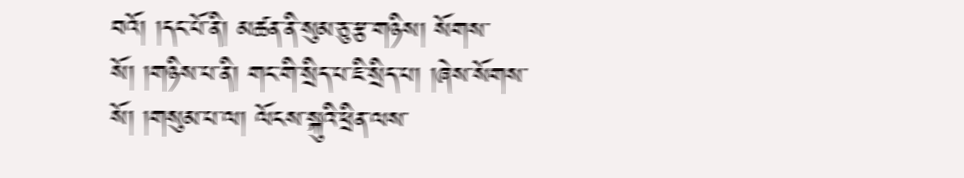བའོ། །དང་པོ་ནི། མཚན་ནི་སུམ་ཅུ་རྩ་གཉིས། སོགས་སོ། །གཉིས་པ་ནི། གང་གི་སྲིད་པ་ཇི་སྲིད་པ། །ཞེས་སོགས་སོ། །གསུམ་པ་ལ། ལོངས་སྐུའི་ཕྲིན་ལས་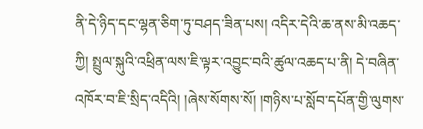ནི་དེ་ཉིད་དང་ལྷན་ཅིག་ཏུ་བཤད་ཟིན་པས། འདིར་དེའི་ཆ་ནས་མི་འཆད་ཀྱི། སྤྲུལ་སྐུའི་འཕྲིན་ལས་ཇི་ལྟར་འབྱུང་བའི་ཚུལ་འཆད་པ་ནི། དེ་བཞིན་འཁོར་བ་ཇི་སྲིད་འདིའི། །ཞེས་སོགས་སོ། །གཉིས་པ་སློབ་དཔོན་གྱི་ལུགས་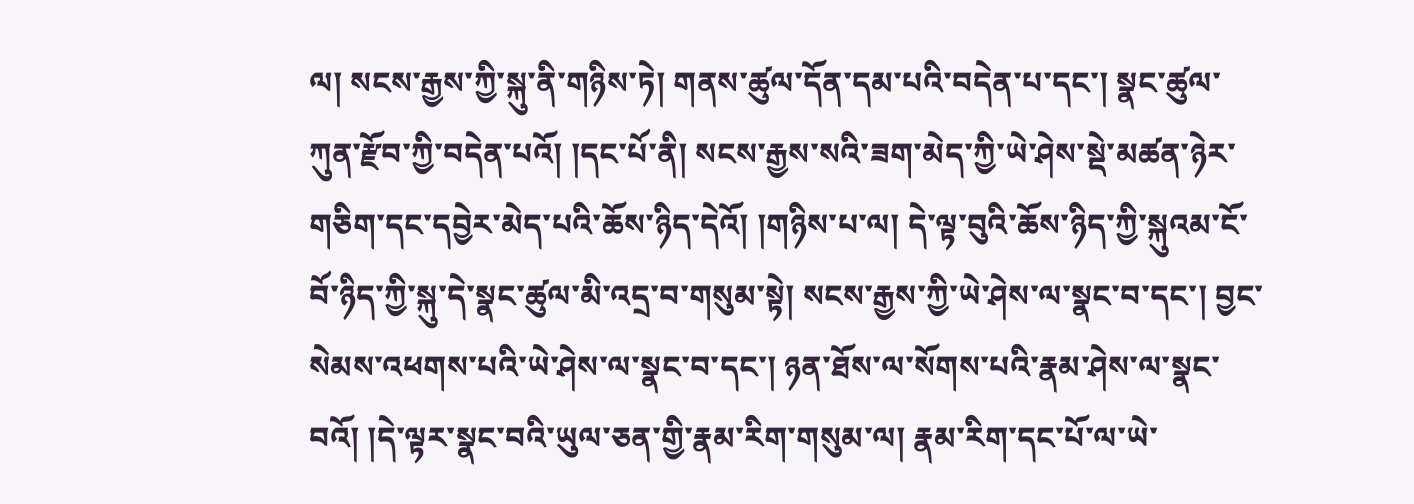ལ། སངས་རྒྱས་ཀྱི་སྐུ་ནི་གཉིས་ཏེ། གནས་ཚུལ་དོན་དམ་པའི་བདེན་པ་དང་། སྣང་ཚུལ་ཀུན་རྫོབ་ཀྱི་བདེན་པའོ། །དང་པོ་ནི། སངས་རྒྱས་སའི་ཟག་མེད་ཀྱི་ཡེ་ཤེས་སྡེ་མཚན་ཉེར་གཅིག་དང་དབྱེར་མེད་པའི་ཆོས་ཉིད་དེའོ། །གཉིས་པ་ལ། དེ་ལྟ་བུའི་ཆོས་ཉིད་ཀྱི་སྐུའམ་ངོ་བོ་ཉིད་ཀྱི་སྐུ་དེ་སྣང་ཚུལ་མི་འདྲ་བ་གསུམ་སྟེ། སངས་རྒྱས་ཀྱི་ཡེ་ཤེས་ལ་སྣང་བ་དང་། བྱང་སེམས་འཕགས་པའི་ཡེ་ཤེས་ལ་སྣང་བ་དང་། ཉན་ཐོས་ལ་སོགས་པའི་རྣམ་ཤེས་ལ་སྣང་བའོ། །དེ་ལྟར་སྣང་བའི་ཡུལ་ཅན་གྱི་རྣམ་རིག་གསུམ་ལ། རྣམ་རིག་དང་པོ་ལ་ཡེ་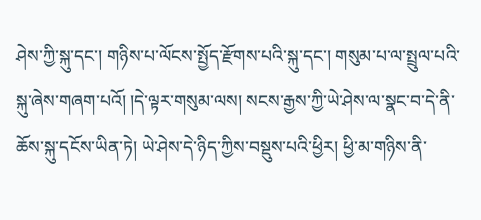ཤེས་ཀྱི་སྐུ་དང་། གཉིས་པ་ལོངས་སྤྱོད་རྫོགས་པའི་སྐུ་དང་། གསུམ་པ་ལ་སྤྲུལ་པའི་སྐུ་ཞེས་གཞག་པའོ། །དེ་ལྟར་གསུམ་ལས། སངས་རྒྱས་ཀྱི་ཡེ་ཤེས་ལ་སྣང་བ་དེ་ནི་ཆོས་སྐུ་དངོས་ཡིན་ཏེ། ཡེ་ཤེས་དེ་ཉིད་ཀྱིས་བསྡུས་པའི་ཕྱིར། ཕྱི་མ་གཉིས་ནི་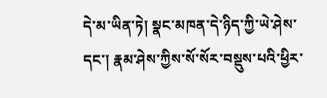དེ་མ་ཡིན་ཏེ། སྣང་མཁན་དེ་ཉིད་ཀྱི་ཡེ་ཤེས་དང་། རྣམ་ཤེས་ཀྱིས་སོ་སོར་བསྡུས་པའི་ཕྱིར་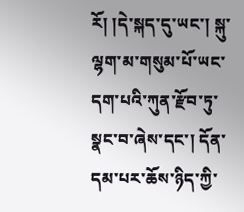རོ། །དེ་སྐད་དུ་ཡང་། སྐུ་ལྷག་མ་གསུམ་པོ་ཡང་དག་པའི་ཀུན་རྫོབ་ཏུ་སྣང་བ་ཞེས་དང་། དོན་དམ་པར་ཆོས་ཉིད་ཀྱི་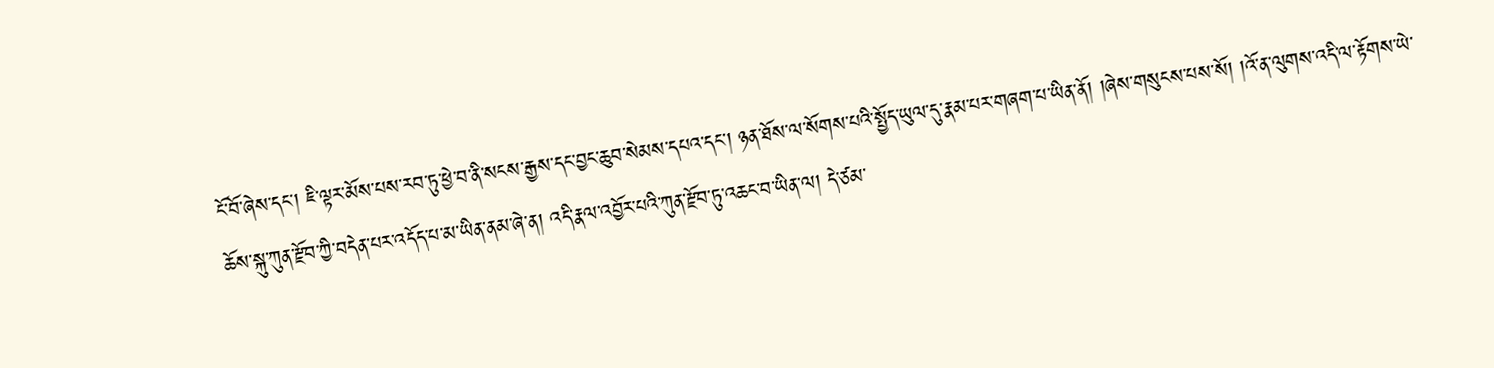ངོ་བོ་ཞེས་དང་། ཇི་ལྟར་མོས་པས་རབ་ཏུ་ཕྱེ་བ་ནི་སངས་རྒྱས་དང་བྱང་ཆུབ་སེམས་དཔའ་དང་། ཉན་ཐོས་ལ་སོགས་པའི་སྤྱོད་ཡུལ་དུ་རྣམ་པར་གཞག་པ་ཡིན་ནོ། །ཞེས་གསུངས་པས་སོ། །འོ་ན་ལུགས་འདི་ལ་རྟོགས་ཡེ་ཆོས་སྐུ་ཀུན་རྫོབ་ཀྱི་བདེན་པར་འདོད་པ་མ་ཡིན་ནམ་ཞེ་ན། འདི་རྣལ་འབྱོར་པའི་ཀུན་རྫོབ་ཏུ་འཆང་བ་ཡིན་ལ། དེ་ཙམ་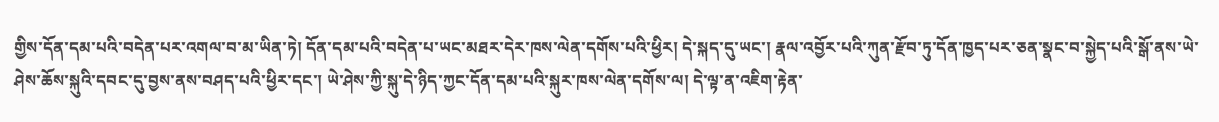གྱིས་དོན་དམ་པའི་བདེན་པར་འགལ་བ་མ་ཡིན་ཏེ། དོན་དམ་པའི་བདེན་པ་ཡང་མཐར་དེར་ཁས་ལེན་དགོས་པའི་ཕྱིར། དེ་སྐད་དུ་ཡང་། རྣལ་འབྱོར་པའི་ཀུན་རྫོབ་ཏུ་དོན་ཁྱད་པར་ཅན་སྣང་བ་སྐྱེད་པའི་སྒོ་ནས་ཡེ་ཤེས་ཆོས་སྐུའི་དབང་དུ་བྱས་ནས་བཤད་པའི་ཕྱིར་དང་། ཡེ་ཤེས་ཀྱི་སྐུ་དེ་ཉིད་ཀྱང་དོན་དམ་པའི་སྐུར་ཁས་ལེན་དགོས་ལ། དེ་ལྟ་ན་འཇིག་རྟེན་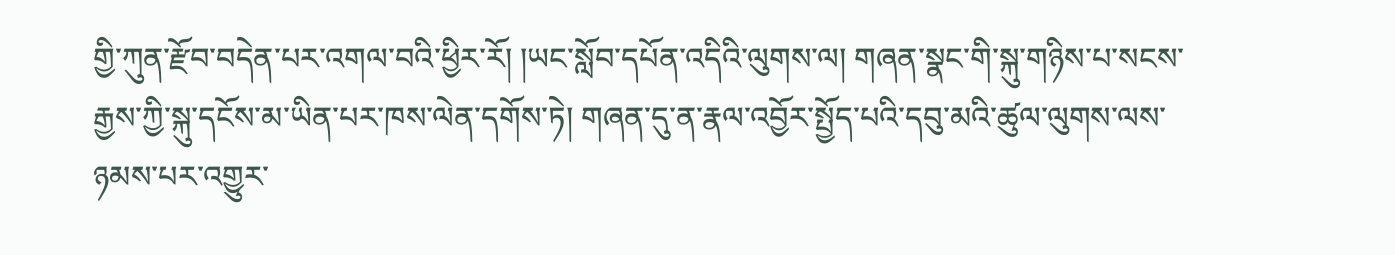གྱི་ཀུན་རྫོབ་བདེན་པར་འགལ་བའི་ཕྱིར་རོ། །ཡང་སློབ་དཔོན་འདིའི་ལུགས་ལ། གཞན་སྣང་གི་སྐུ་གཉིས་པ་སངས་རྒྱས་ཀྱི་སྐུ་དངོས་མ་ཡིན་པར་ཁས་ལེན་དགོས་ཏེ། གཞན་དུ་ན་རྣལ་འབྱོར་སྤྱོད་པའི་དབུ་མའི་ཚུལ་ལུགས་ལས་ཉམས་པར་འགྱུར་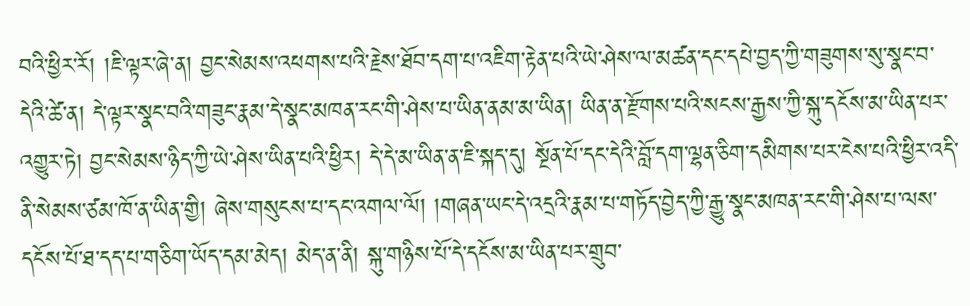བའི་ཕྱིར་རོ། །ཇི་ལྟར་ཞེ་ན། བྱང་སེམས་འཕགས་པའི་རྗེས་ཐོབ་དག་པ་འཇིག་རྟེན་པའི་ཡེ་ཤེས་ལ་མཚན་དང་དཔེ་བྱད་ཀྱི་གཟུགས་སུ་སྣང་བ་དེའི་ཚེ་ན། དེ་ལྟར་སྣང་བའི་གཟུང་རྣམ་དེ་སྣང་མཁན་རང་གི་ཤེས་པ་ཡིན་ནམ་མ་ཡིན། ཡིན་ན་རྫོགས་པའི་སངས་རྒྱས་ཀྱི་སྐུ་དངོས་མ་ཡིན་པར་འགྱུར་ཏེ། བྱང་སེམས་ཉིད་ཀྱི་ཡེ་ཤེས་ཡིན་པའི་ཕྱིར། དེ་དེ་མ་ཡིན་ན་ཇི་སྐད་དུ། སྔོན་པོ་དང་དེའི་བློ་དག་ལྷན་ཅིག་དམིགས་པར་ངེས་པའི་ཕྱིར་འདི་ནི་སེམས་ཙམ་ཁོ་ན་ཡིན་གྱི། ཞེས་གསུངས་པ་དང་འགལ་ལོ། །གཞན་ཡང་དེ་འདྲའི་རྣམ་པ་གཏོད་བྱེད་ཀྱི་རྒྱུ་སྣང་མཁན་རང་གི་ཤེས་པ་ལས་དངོས་པོ་ཐ་དད་པ་གཅིག་ཡོད་དམ་མེད། མེད་ན་ནི། སྐུ་གཉིས་པོ་དེ་དངོས་མ་ཡིན་པར་གྲུབ་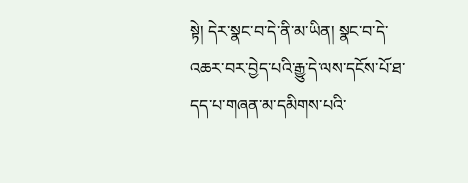སྟེ། དེར་སྣང་བ་དེ་ནི་མ་ཡིན། སྣང་བ་དེ་འཆར་བར་བྱེད་པའི་རྒྱུ་དེ་ལས་དངོས་པོ་ཐ་དད་པ་གཞན་མ་དམིགས་པའི་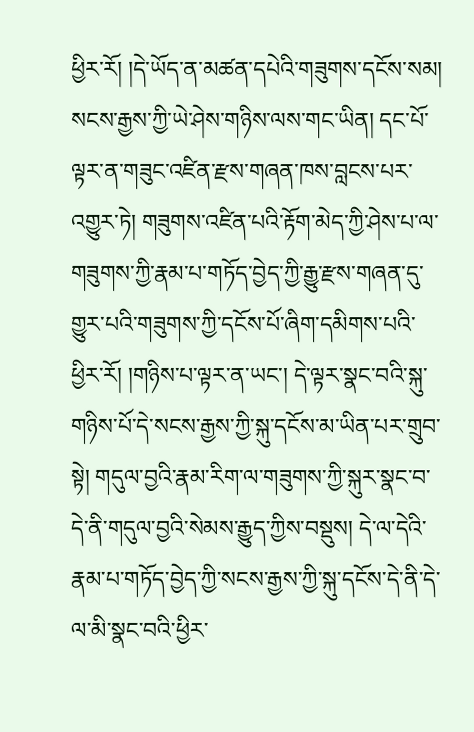ཕྱིར་རོ། །དེ་ཡོད་ན་མཚན་དཔེའི་གཟུགས་དངོས་སམ། སངས་རྒྱས་ཀྱི་ཡེ་ཤེས་གཉིས་ལས་གང་ཡིན། དང་པོ་ལྟར་ན་གཟུང་འཛིན་རྫས་གཞན་ཁས་བླངས་པར་འགྱུར་ཏེ། གཟུགས་འཛིན་པའི་རྟོག་མེད་ཀྱི་ཤེས་པ་ལ་གཟུགས་ཀྱི་རྣམ་པ་གཏོད་བྱེད་ཀྱི་རྒྱུ་རྫས་གཞན་དུ་གྱུར་པའི་གཟུགས་ཀྱི་དངོས་པོ་ཞིག་དམིགས་པའི་ཕྱིར་རོ། །གཉིས་པ་ལྟར་ན་ཡང་། དེ་ལྟར་སྣང་བའི་སྐུ་གཉིས་པོ་དེ་སངས་རྒྱས་ཀྱི་སྐུ་དངོས་མ་ཡིན་པར་གྲུབ་སྟེ། གདུལ་བྱའི་རྣམ་རིག་ལ་གཟུགས་ཀྱི་སྐུར་སྣང་བ་དེ་ནི་གདུལ་བྱའི་སེམས་རྒྱུད་ཀྱིས་བསྡུས། དེ་ལ་དེའི་རྣམ་པ་གཏོད་བྱེད་ཀྱི་སངས་རྒྱས་ཀྱི་སྐུ་དངོས་དེ་ནི་དེ་ལ་མི་སྣང་བའི་ཕྱིར་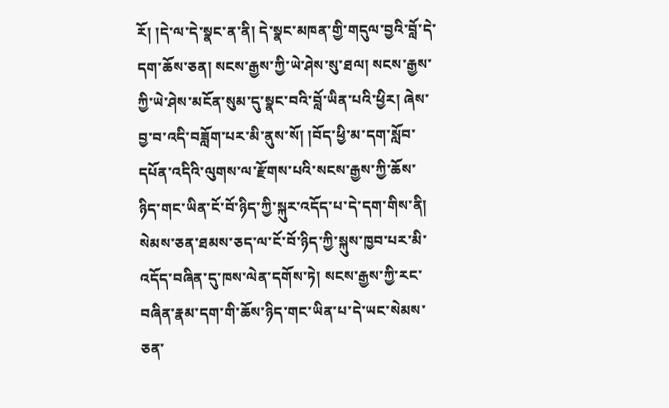རོ། །དེ་ལ་དེ་སྣང་ན་ནི། དེ་སྣང་མཁན་གྱི་གདུལ་བྱའི་བློ་དེ་དག་ཆོས་ཅན། སངས་རྒྱས་ཀྱི་ཡེ་ཤེས་སུ་ཐལ། སངས་རྒྱས་ཀྱི་ཡེ་ཤེས་མངོན་སུམ་དུ་སྣང་བའི་བློ་ཡིན་པའི་ཕྱིར། ཞེས་བྱ་བ་འདི་བཟློག་པར་མི་ནུས་སོ། །བོད་ཕྱི་མ་དག་སློབ་དཔོན་འདིའི་ལུགས་ལ་རྫོགས་པའི་སངས་རྒྱས་ཀྱི་ཆོས་ཉིད་གང་ཡིན་ངོ་བོ་ཉིད་ཀྱི་སྐུར་འདོད་པ་དེ་དག་གིས་ནི། སེམས་ཅན་ཐམས་ཅད་ལ་ངོ་བོ་ཉིད་ཀྱི་སྐུས་ཁྱབ་པར་མི་འདོད་བཞིན་དུ་ཁས་ལེན་དགོས་ཏེ། སངས་རྒྱས་ཀྱི་རང་བཞིན་རྣམ་དག་གི་ཆོས་ཉིད་གང་ཡིན་པ་དེ་ཡང་སེམས་ཅན་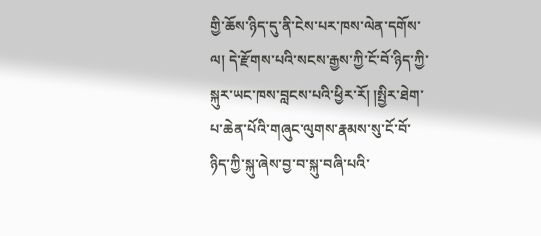གྱི་ཆོས་ཉིད་དུ་ནི་ངེས་པར་ཁས་ལེན་དགོས་ལ། དེ་རྫོགས་པའི་སངས་རྒྱས་ཀྱི་ངོ་བོ་ཉིད་ཀྱི་སྐུར་ཡང་ཁས་བླངས་པའི་ཕྱིར་རོ། །སྤྱིར་ཐེག་པ་ཆེན་པོའི་གཞུང་ལུགས་རྣམས་སུ་ངོ་བོ་ཉིད་ཀྱི་སྐུ་ཞེས་བྱ་བ་སྐུ་བཞི་པའི་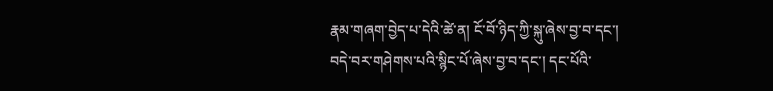རྣམ་གཞག་བྱེད་པ་དེའི་ཚེ་ན། ངོ་བོ་ཉིད་ཀྱི་སྐུ་ཞེས་བྱ་བ་དང་། བདེ་བར་གཤེགས་པའི་སྙིང་པོ་ཞེས་བྱ་བ་དང་། དང་པོའི་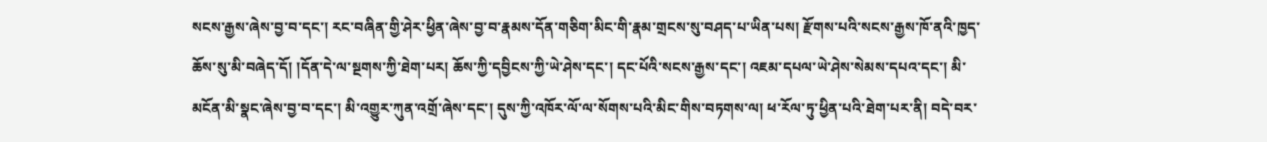སངས་རྒྱས་ཞེས་བྱ་བ་དང་། རང་བཞིན་གྱི་ཤེར་ཕྱིན་ཞེས་བྱ་བ་རྣམས་དོན་གཅིག་མིང་གི་རྣམ་གྲངས་སུ་བཤད་པ་ཡིན་པས། རྫོགས་པའི་སངས་རྒྱས་ཁོ་ནའི་ཁྱད་ཆོས་སུ་མི་བཞེད་དོ། །དོན་དེ་ལ་སྔགས་ཀྱི་ཐེག་པར། ཆོས་ཀྱི་དབྱིངས་ཀྱི་ཡེ་ཤེས་དང་། དང་པོའི་སངས་རྒྱས་དང་། འཇམ་དཔལ་ཡེ་ཤེས་སེམས་དཔའ་དང་། མི་མངོན་མི་སྣང་ཞེས་བྱ་བ་དང་། མི་འགྱུར་ཀུན་འགྲོ་ཞེས་དང་། དུས་ཀྱི་འཁོར་ལོ་ལ་སོགས་པའི་མིང་གིས་བཏགས་ལ། ཕ་རོལ་ཏུ་ཕྱིན་པའི་ཐེག་པར་ནི། བདེ་བར་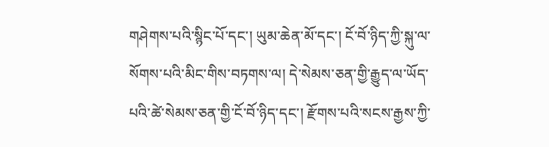གཤེགས་པའི་སྙིང་པོ་དང་། ཡུམ་ཆེན་མོ་དང་། ངོ་བོ་ཉིད་ཀྱི་སྐུ་ལ་སོགས་པའི་མིང་གིས་བཏགས་ལ། དེ་སེམས་ཅན་གྱི་རྒྱུད་ལ་ཡོད་པའི་ཚེ་སེམས་ཅན་གྱི་ངོ་བོ་ཉིད་དང་། རྫོགས་པའི་སངས་རྒྱས་ཀྱི་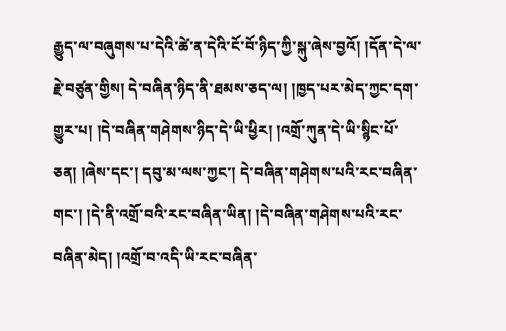རྒྱུད་ལ་བཞུགས་པ་དེའི་ཚེ་ན་དེའི་ངོ་བོ་ཉིད་ཀྱི་སྐུ་ཞེས་བྱའོ། །དོན་དེ་ལ་རྗེ་བཙུན་གྱིས། དེ་བཞིན་ཉིད་ནི་ཐམས་ཅད་ལ། །ཁྱད་པར་མེད་ཀྱང་དག་གྱུར་པ། །དེ་བཞིན་གཤེགས་ཉིད་དེ་ཡི་ཕྱིར། །འགྲོ་ཀུན་དེ་ཡི་སྙིང་པོ་ཅན། །ཞེས་དང་། དབུ་མ་ལས་ཀྱང་། དེ་བཞིན་གཤེགས་པའི་རང་བཞིན་གང་། །དེ་ནི་འགྲོ་བའི་རང་བཞིན་ཡིན། །དེ་བཞིན་གཤེགས་པའི་རང་བཞིན་མེད། །འགྲོ་བ་འདི་ཡི་རང་བཞིན་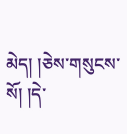མེད། །ཅེས་གསུངས་སོ། །དེ་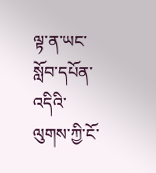ལྟ་ན་ཡང་སློབ་དཔོན་འདིའི་ལུགས་ཀྱི་ངོ་